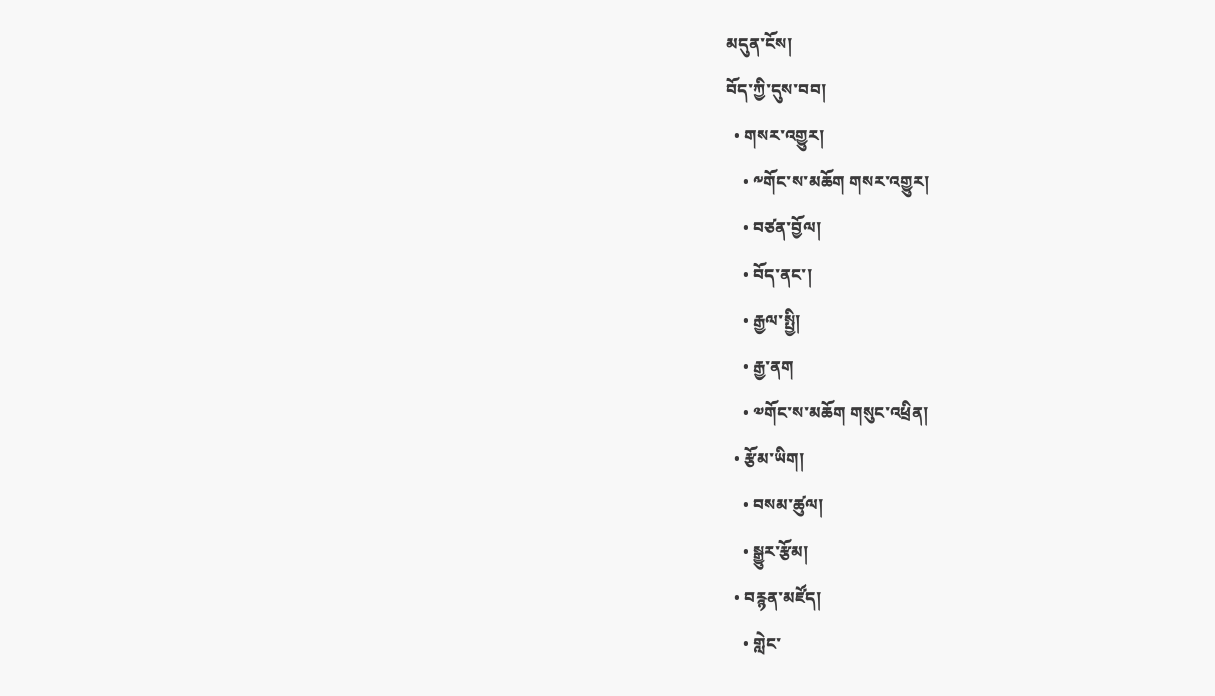མདུན་ངོས།
བོད་ཀྱི་དུས་བབ།
  • གསར་འགྱུར།
    • ༸གོང་ས་མཆོག གསར་འགྱུར།
    • བཙན་བྱོལ།
    • བོད་ནང་།
    • རྒྱལ་སྤྱི།
    • རྒྱ་ནག
    • ༧གོང་ས་མཆོག གསུང་འཕྲིན།
  • རྩོམ་ཡིག།
    • བསམ་ཚུལ།
    • སྒྱུར་རྩོམ།
  • བརྙན་མཛོད།
    • གླེང་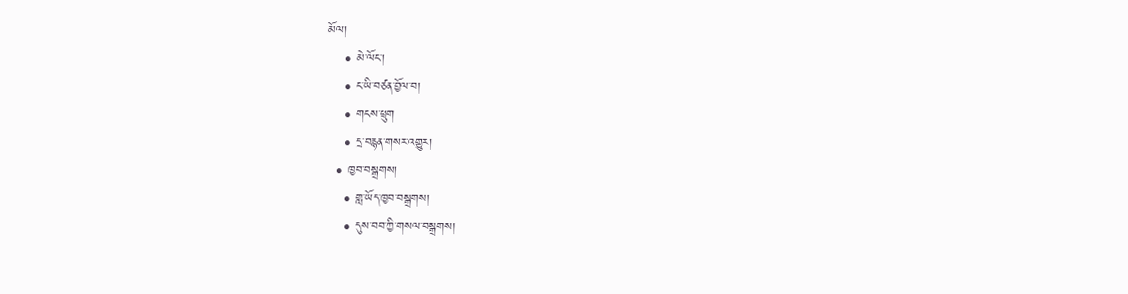མོལ།
    • མེ་ལོང་།
    • ང་ཡི་བཙན་བྱོལ་བ།
    • གངས་ཕྲུག
    • དྲ་བརྙན་གསར་འགྱུར།
  • ཁྱབ་བསྒྲགས།
    • གླ་ཡོད་ཁྱབ་བསྒྲགས།
    • དུས་བབ་ཀྱི་གསལ་བསྒྲགས།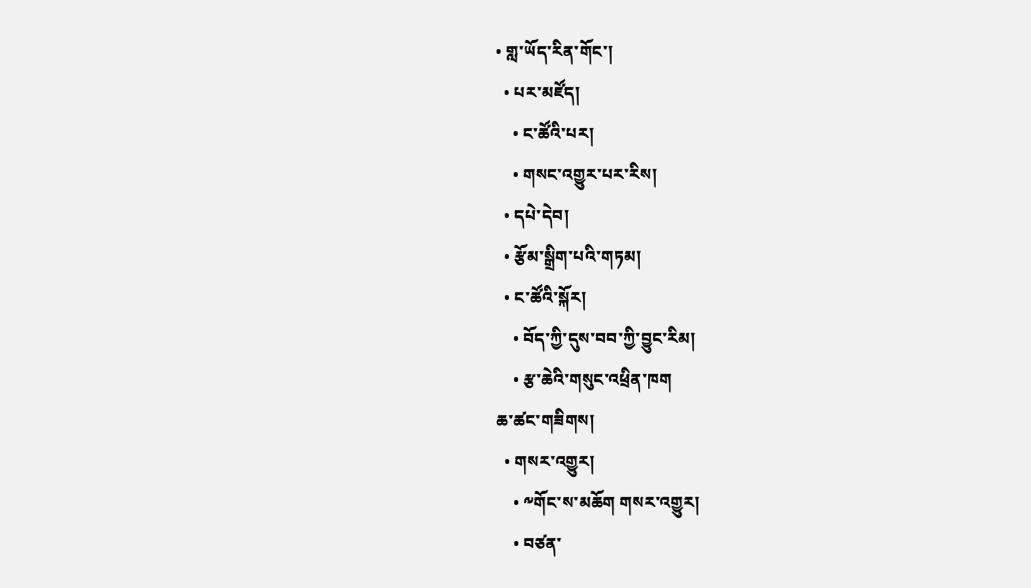• གླ་ཡོད་རིན་གོང་།
  • པར་མཛོད།
    • ང་ཚོའི་པར།
    • གསང་འགྱུར་པར་རིས།
  • དཔེ་དེབ།
  • རྩོམ་སྒྲིག་པའི་གཏམ།
  • ང་ཚོའི་སྐོར།
    • བོད་ཀྱི་དུས་བབ་ཀྱི་བྱུང་རིམ།
    • རྩ་ཆེའི་གསུང་འཕྲིན་ཁག
ཆ་ཚང་གཟིགས།
  • གསར་འགྱུར།
    • ༸གོང་ས་མཆོག གསར་འགྱུར།
    • བཙན་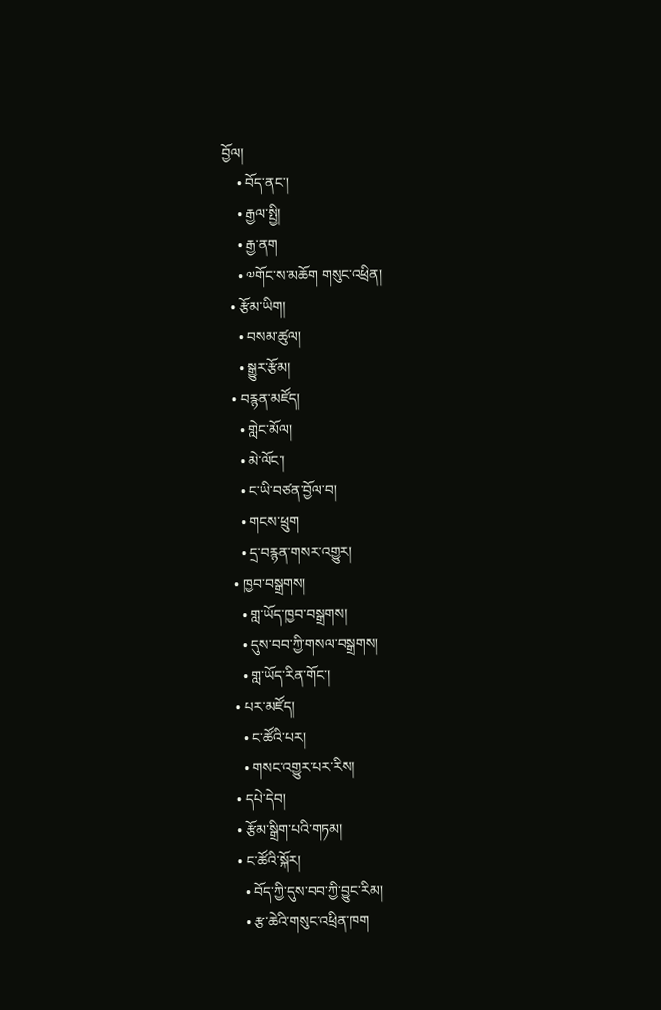བྱོལ།
    • བོད་ནང་།
    • རྒྱལ་སྤྱི།
    • རྒྱ་ནག
    • ༧གོང་ས་མཆོག གསུང་འཕྲིན།
  • རྩོམ་ཡིག།
    • བསམ་ཚུལ།
    • སྒྱུར་རྩོམ།
  • བརྙན་མཛོད།
    • གླེང་མོལ།
    • མེ་ལོང་།
    • ང་ཡི་བཙན་བྱོལ་བ།
    • གངས་ཕྲུག
    • དྲ་བརྙན་གསར་འགྱུར།
  • ཁྱབ་བསྒྲགས།
    • གླ་ཡོད་ཁྱབ་བསྒྲགས།
    • དུས་བབ་ཀྱི་གསལ་བསྒྲགས།
    • གླ་ཡོད་རིན་གོང་།
  • པར་མཛོད།
    • ང་ཚོའི་པར།
    • གསང་འགྱུར་པར་རིས།
  • དཔེ་དེབ།
  • རྩོམ་སྒྲིག་པའི་གཏམ།
  • ང་ཚོའི་སྐོར།
    • བོད་ཀྱི་དུས་བབ་ཀྱི་བྱུང་རིམ།
    • རྩ་ཆེའི་གསུང་འཕྲིན་ཁག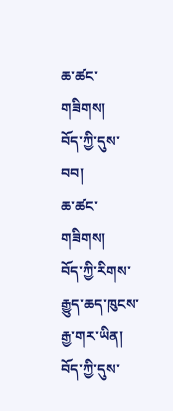ཆ་ཚང་གཟིགས།
བོད་ཀྱི་དུས་བབ།
ཆ་ཚང་གཟིགས།
བོད་ཀྱི་རིགས་རྒྱུད་ཆད་ཁུངས་རྒྱ་གར་ཡིན།
བོད་ཀྱི་དུས་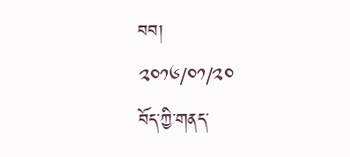བབ།
༢༠༡༦/༠༡/༢༠
བོད་ཀྱི་གནད་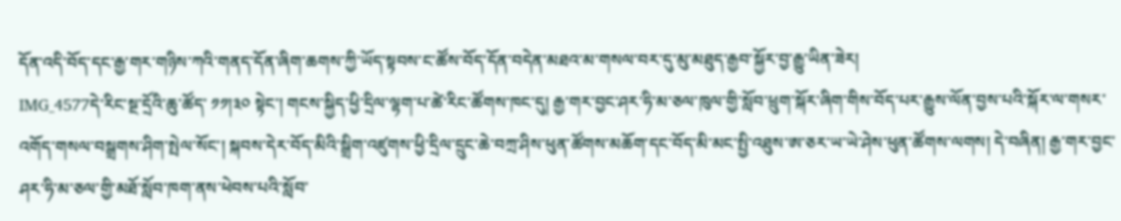དོན་འདི་བོད་དང་རྒྱ་གར་གཉིས་ཀའི་གནད་དོན་ཞིག་ཆགས་ཀྱི་ཡོད་སྟབས་ང་ཚོས་བོད་དོན་བདེན་མཐའ་མ་གསལ་བར་དུ་མུ་མཐུད་རྒྱབ་སྐྱོར་བྱ་རྒྱུ་ཡིན་ཟེར།
IMG_4577དེ་རིང་སྔ་དྲོའི་ཆུ་ཚོད་ ༡༡།༣༠ སྟེང་། གངས་སྐྱིད་ཕྱི་དྲིལ་ལྷག་པ་ཚེ་རིང་ཚོགས་ཁང་དུ། རྒྱ་གར་བྱང་ཤར་ཧི་མ་ཅལ་ཁུལ་གྱི་སློབ་ཕྲུག་སྐོར་ཞིག་གིས་བོད་པར་རྒྱུས་ལོན་བྱས་པའི་སྐོར་ལ་གསར་འགོད་གསལ་བསྒྲགས་ཤིག་སྤེལ་སོང་། སྐབས་དེར་བོད་མིའི་སྒྲིག་འཛུགས་ཕྱི་དྲིལ་དྲུང་ཆེ་བཀྲ་ཤིས་ཕུན་ཚོགས་མཆོག་དང་བོད་མི་མང་སྤྱི་འཐུས་ཨ་ཅར་ཡ་ཡེ་ཤེས་ཕུན་ཚོགས་ལགས། དེ་བཞིན། རྒྱ་གར་བྱང་ཤར་ཧི་མ་ཅལ་གྱི་མཐོ་སློབ་ཁག་ནས་ཕེབས་པའི་སློབ་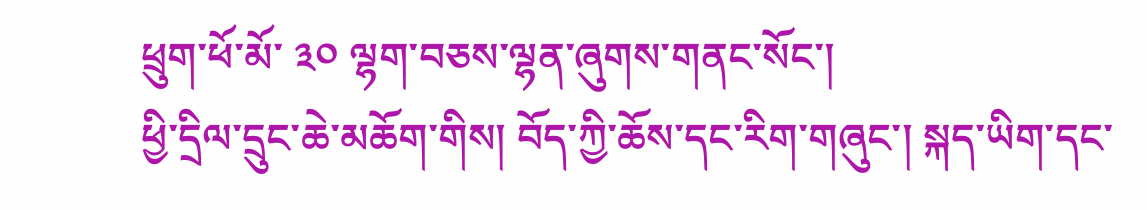ཕྲུག་ཕོ་མོ་ ༣༠ ལྷག་བཅས་ལྷན་ཞུགས་གནང་སོང་།
ཕྱི་དྲིལ་དྲུང་ཆེ་མཆོག་གིས། བོད་ཀྱི་ཆོས་དང་རིག་གཞུང་། སྐད་ཡིག་དང་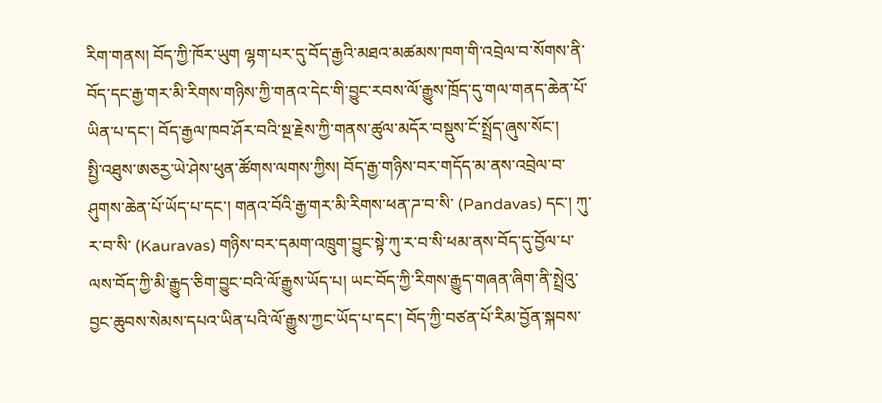རིག་གནས། བོད་ཀྱི་ཁོར་ཡུག ལྷག་པར་དུ་བོད་རྒྱའི་མཐའ་མཚམས་ཁག་གི་འབྲེལ་བ་སོགས་ནི་བོད་དང་རྒྱ་གར་མི་རིགས་གཉིས་ཀྱི་གནའ་དེང་གི་བྱུང་རབས་ལོ་རྒྱུས་ཁྲོད་དུ་གལ་གནད་ཆེན་པོ་ཡིན་པ་དང་། བོད་རྒྱལ་ཁབ་ཤོར་བའི་སྔ་རྗེས་ཀྱི་གནས་ཚུལ་མདོར་བསྡུས་ངོ་སྤྲོད་ཞུས་སོང་།
སྤྱི་འཐུས་ཨཅརྱ་ཡེ་ཤེས་ཕུན་ཚོགས་ལགས་ཀྱིས། བོད་རྒྱ་གཉིས་བར་གདོད་མ་ནས་འབྲེལ་བ་ཤུགས་ཆེན་པོ་ཡོད་པ་དང་། གནའ་བོའི་རྒྱ་གར་མི་རིགས་ཕན་ཌ་བ་སི་ (Pandavas) དང་། ཀུ་ར་བ་སི་ (Kauravas) གཉིས་བར་དམག་འཁྲུག་བྱུང་སྟེ་ཀུ་ར་བ་སི་ཕམ་ནས་བོད་དུ་བྱོལ་པ་ལས་བོད་ཀྱི་མི་རྒྱུད་ཅིག་བྱུང་བའི་ལོ་རྒྱུས་ཡོད་པ། ཡང་བོད་ཀྱི་རིགས་རྒྱུད་གཞན་ཞིག་ནི་སྤྲེའུ་བྱང་ཆུབས་སེམས་དཔའ་ཡིན་པའི་ལོ་རྒྱུས་ཀྱང་ཡོད་པ་དང་། བོད་ཀྱི་བཙན་པོ་རིམ་བྱོན་སྐབས་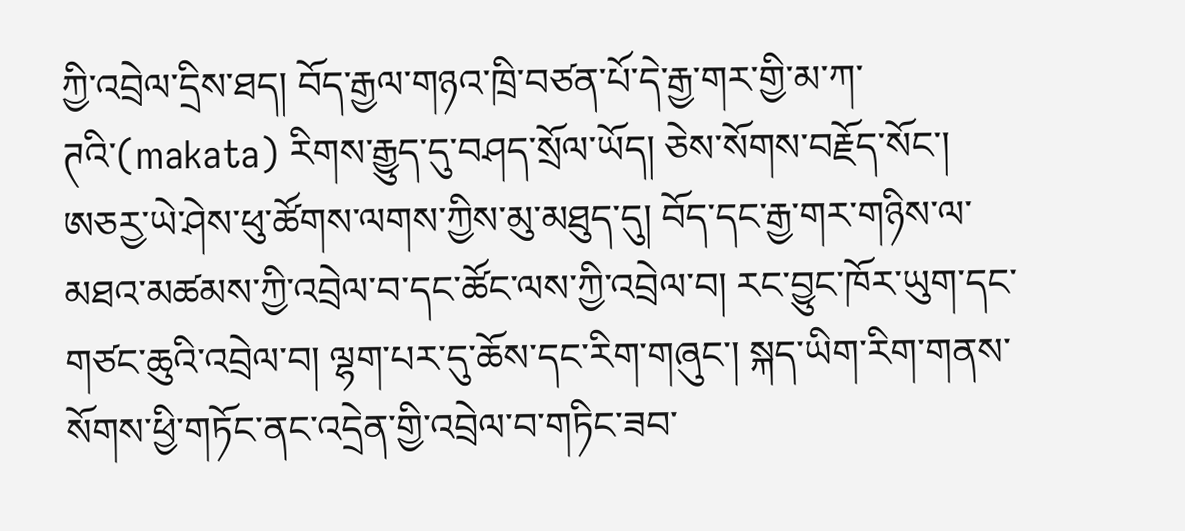ཀྱི་འབྲེལ་དྲིས་ཐད། བོད་རྒྱལ་གཉའ་ཁྲི་བཙན་པོ་དེ་རྒྱ་གར་གྱི་མ་ཀ་ཊའི་(makata) རིགས་རྒྱུད་དུ་བཤད་སྲོལ་ཡོད། ཅེས་སོགས་བརྗོད་སོང་།
ཨཅརྱ་ཡེ་ཤེས་ཕུ་ཚོགས་ལགས་ཀྱིས་མུ་མཐུད་དུ། བོད་དང་རྒྱ་གར་གཉིས་ལ་མཐའ་མཚམས་ཀྱི་འབྲེལ་བ་དང་ཚོང་ལས་ཀྱི་འབྲེལ་བ། རང་བྱུང་ཁོར་ཡུག་དང་གཙང་ཆུའི་འབྲེལ་བ། ལྷག་པར་དུ་ཆོས་དང་རིག་གཞུང་། སྐད་ཡིག་རིག་གནས་སོགས་ཕྱི་གཏོང་ནང་འདྲེན་གྱི་འབྲེལ་བ་གཏིང་ཟབ་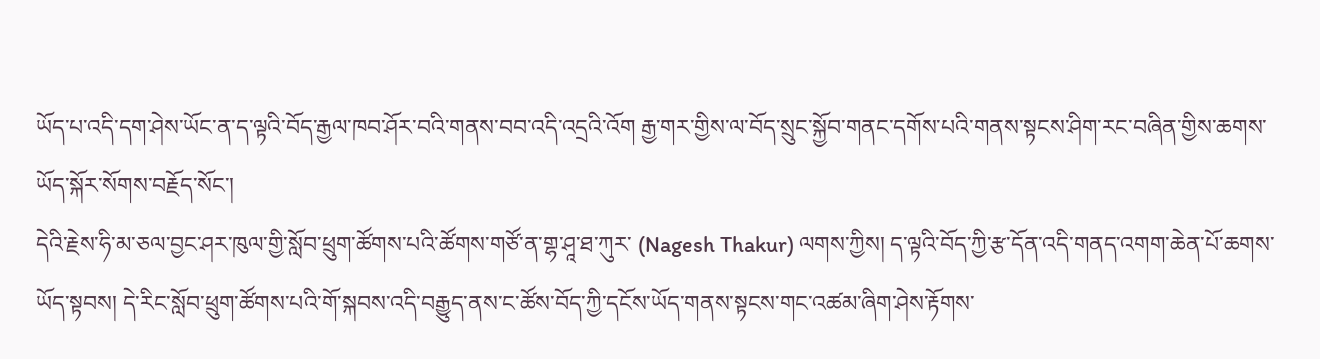ཡོད་པ་འདི་དག་ཤེས་ཡོང་ན་ད་ལྟའི་བོད་རྒྱལ་ཁབ་ཤོར་བའི་གནས་བབ་འདི་འདྲའི་འོག རྒྱ་གར་གྱིས་ལ་བོད་སྲུང་སྐྱོབ་གནང་དགོས་པའི་གནས་སྟངས་ཤིག་རང་བཞིན་གྱིས་ཆགས་ཡོད་སྐོར་སོགས་བརྗོད་སོང་།
དེའི་རྗེས་ཧི་མ་ཅལ་བྱང་ཤར་ཁུལ་གྱི་སློབ་ཕྲུག་ཚོགས་པའི་ཚོགས་གཙོ་ན་གྷ་ཤཱ་ཐ་ཀུར་ (Nagesh Thakur) ལགས་ཀྱིས། ད་ལྟའི་བོད་ཀྱི་རྩ་དོན་འདི་གནད་འགག་ཆེན་པོ་ཆགས་ཡོད་སྟབས། དེ་རིང་སློབ་ཕྲུག་ཚོགས་པའི་གོ་སྐབས་འདི་བརྒྱུད་ནས་ང་ཚོས་བོད་ཀྱི་དངོས་ཡོད་གནས་སྟངས་གང་འཚམ་ཞིག་ཤེས་རྟོགས་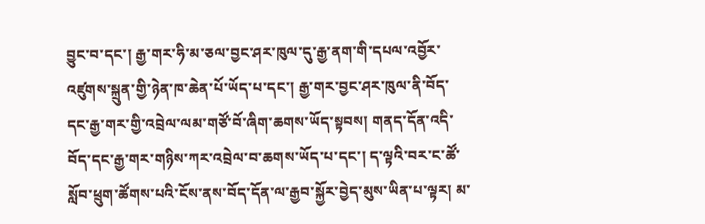བྱུང་བ་དང་། རྒྱ་གར་ཧི་མ་ཅལ་བྱང་ཤར་ཁུལ་དུ་རྒྱ་ནག་གི་དཔལ་འབྱོར་འཛུགས་སྐྲུན་གྱི་ཉེན་ཁ་ཆེན་པོ་ཡོད་པ་དང་། རྒྱ་གར་བྱང་ཤར་ཁུལ་ནི་བོད་དང་རྒྱ་གར་གྱི་འབྲེལ་ལམ་གཙོ་བོ་ཞིག་ཆགས་ཡོད་སྟབས། གནད་དོན་འདི་བོད་དང་རྒྱ་གར་གཉིས་ཀར་འབྲེལ་བ་ཆགས་ཡོད་པ་དང་། ད་ལྟའི་བར་ང་ཚོ་སློབ་ཕྲུག་ཚོགས་པའི་ངོས་ནས་བོད་དོན་ལ་རྒྱབ་སྐྱོར་བྱེད་མུས་ཡིན་པ་ལྟར། མ་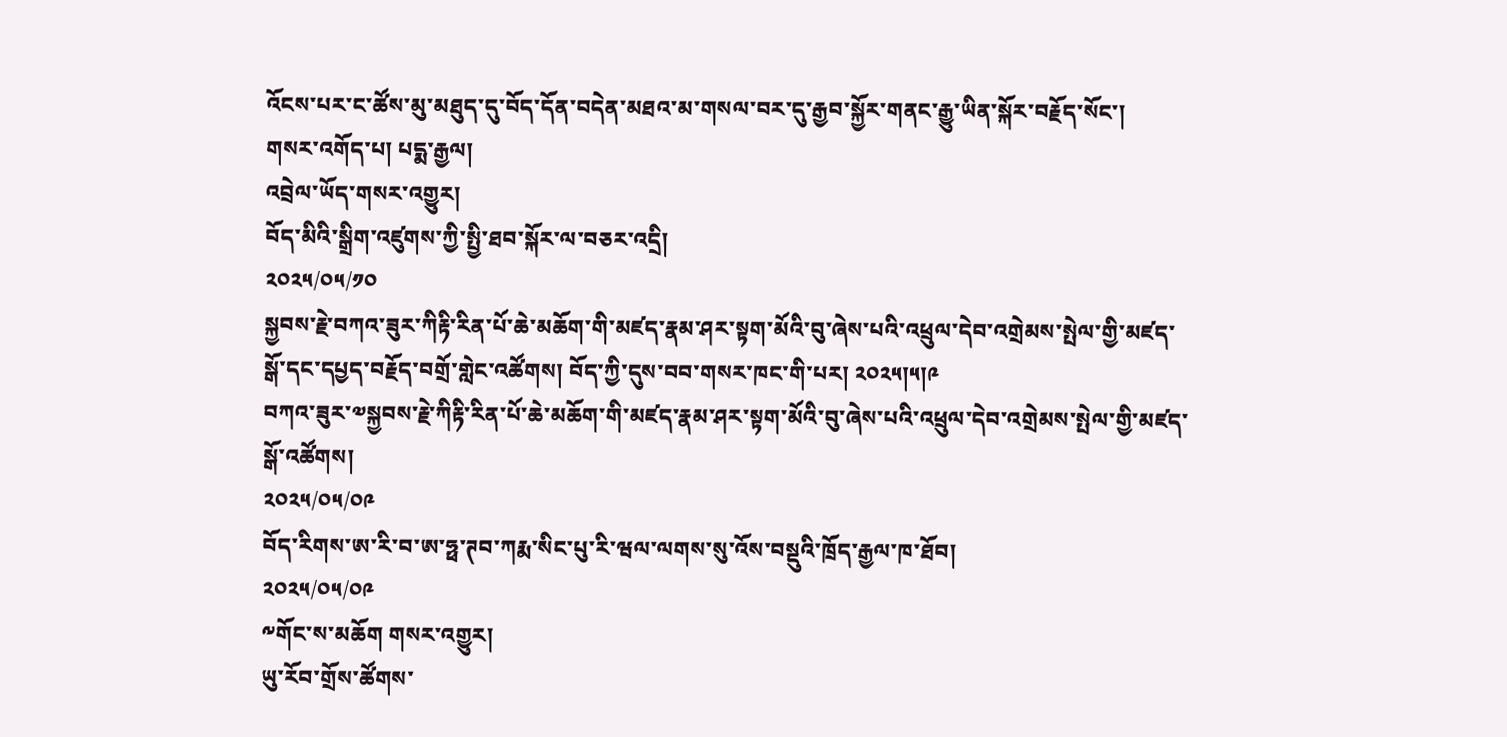འོངས་པར་ང་ཚོས་མུ་མཐུད་དུ་བོད་དོན་བདེན་མཐའ་མ་གསལ་བར་དུ་རྒྱབ་སྐྱོར་གནང་རྒྱུ་ཡིན་སྐོར་བརྗོད་སོང་།
གསར་འགོད་པ། པདྨ་རྒྱལ།
འབྲེལ་ཡོད་གསར་འགྱུར།
བོད་མིའི་སྒྲིག་འཛུགས་ཀྱི་སྤྱི་ཐབ་སྐོར་ལ་བཅར་འདྲི།
༢༠༢༥/༠༥/༡༠
སྐྱབས་རྗེ་བཀའ་ཟུར་ཀིརྟི་རིན་པོ་ཆེ་མཆོག་གི་མཛད་རྣམ་ཤར་སྟག་མོའི་བུ་ཞེས་པའི་འཕྲུལ་དེབ་འགྲེམས་སྤེལ་གྱི་མཛད་སྒོ་དང་དཔྱད་བརྗོད་བགྲོ་གླེང་འཚོགས། བོད་ཀྱི་དུས་བབ་གསར་ཁང་གི་པར། ༢༠༢༥།༥།༩
བཀའ་ཟུར་༧སྐྱབས་རྗེ་ཀིརྟི་རིན་པོ་ཆེ་མཆོག་གི་མཛད་རྣམ་ཤར་སྟག་མོའི་བུ་ཞེས་པའི་འཕྲུལ་དེབ་འགྲེམས་སྤེལ་གྱི་མཛད་སྒོ་འཚོགས།
༢༠༢༥/༠༥/༠༩
བོད་རིགས་ཨ་རི་བ་ཨ་ཧྥ་ཊབ་ཀརྨ་སིང་པུ་རི་ཝལ་ལགས་སུ་འོས་བསྡུའི་ཁྲོད་རྒྱལ་ཁ་ཐོབ།
༢༠༢༥/༠༥/༠༩
༸གོང་ས་མཆོག གསར་འགྱུར།
ཡུ་རོབ་གྲོས་ཚོགས་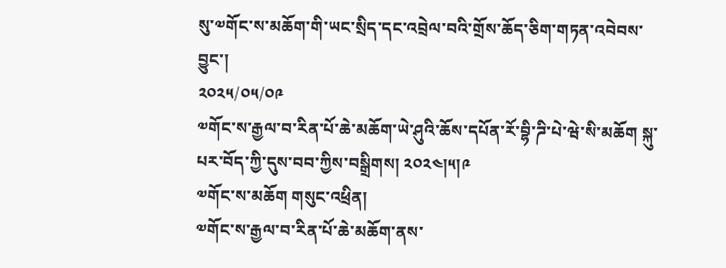སུ་༧གོང་ས་མཆོག་གི་ཡང་སྲིད་དང་འབྲེལ་བའི་གྲོས་ཆོད་ཅིག་གཏན་འབེབས་བྱུང་།
༢༠༢༥/༠༥/༠༩
༧གོང་ས་རྒྱལ་བ་རིན་པོ་ཆེ་མཆོག་ཡེ་ཤུའི་ཆོས་དཔོན་རོ་བྷི་ཌི་པེ་ཝེ་སི་མཆོག སྐུ་པར་བོད་ཀྱི་དུས་བབ་ཀྱིས་བསྒྲིགས། ༢༠༢༤།༥།༩
༧གོང་ས་མཆོག གསུང་འཕྲིན།
༧གོང་ས་རྒྱལ་བ་རིན་པོ་ཆེ་མཆོག་ནས་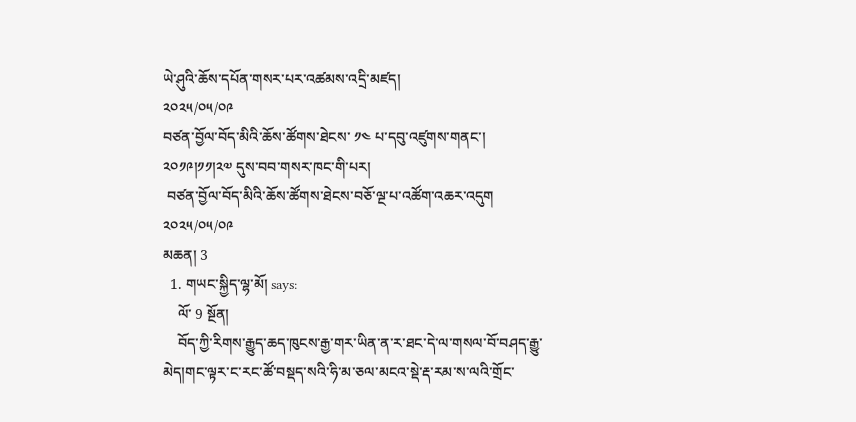ཡེ་ཤུའི་ཆོས་དཔོན་གསར་པར་འཚམས་འདྲི་མཛད།
༢༠༢༥/༠༥/༠༩
བཙན་བྱོལ་བོད་མིའི་ཆོས་ཚོགས་ཐེངས་ ༡༤ པ་དབུ་འཛུགས་གནང་། ༢༠༡༩།༡༡།༢༧ དུས་བབ་གསར་ཁང་གི་པར།
 བཙན་བྱོལ་བོད་མིའི་ཆོས་ཚོགས་ཐེངས་བཅོ་ལྔ་པ་འཚོག་འཆར་འདུག
༢༠༢༥/༠༥/༠༩
མཆན། 3
  1. གཡང་སྐྱིད་ལྷ་མོ། says:
    ལོ་ 9 སྔོན།
    བོད་ཀྱི་རིགས་རྒྱུད་ཆད་ཁུངས་རྒྱ་གར་ཡིན་ན་ར་ཐང་དེ་ལ་གསལ་བོ་བཤད་རྒྱུ་མེད།གང་ལྟར་ང་རང་ཚོ་བསྡད་སའི་ཧི་མ་ཅལ་མངའ་སྡེ་རྡ་རམ་ས་ལའི་གྲོང་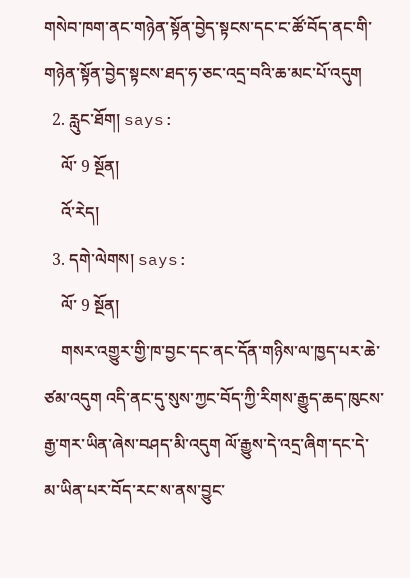གསེབ་ཁག་ནང་གཉེན་སྟོན་བྱེད་སྟངས་དང་ང་ཚོ་བོད་ནང་གི་གཉེན་སྟོན་བྱེད་སྟངས་ཐད་ཧ་ཅང་འདྲ་བའི་ཆ་མང་པོ་འདུག
  2. རླུང་ཐོག། says:
    ལོ་ 9 སྔོན།
    འོ་རེད།
  3. དགེ་ལེགས། says:
    ལོ་ 9 སྔོན།
    གསར་འགྱུར་གྱི་ཁ་བྱང་དང་ནང་དོན་གཉིས་ལ་ཁྱད་པར་ཆེ་ཙམ་འདུག འདི་ནང་དུ་སུས་ཀྱང་བོད་ཀྱི་རིགས་རྒྱུད་ཆད་ཁུངས་རྒྱ་གར་ཡིན་ཞེས་བཤད་མི་འདུག ལོ་རྒྱུས་དེ་འདྲ་ཞིག་དང་དེ་མ་ཡིན་པར་བོད་རང་ས་ནས་བྱུང་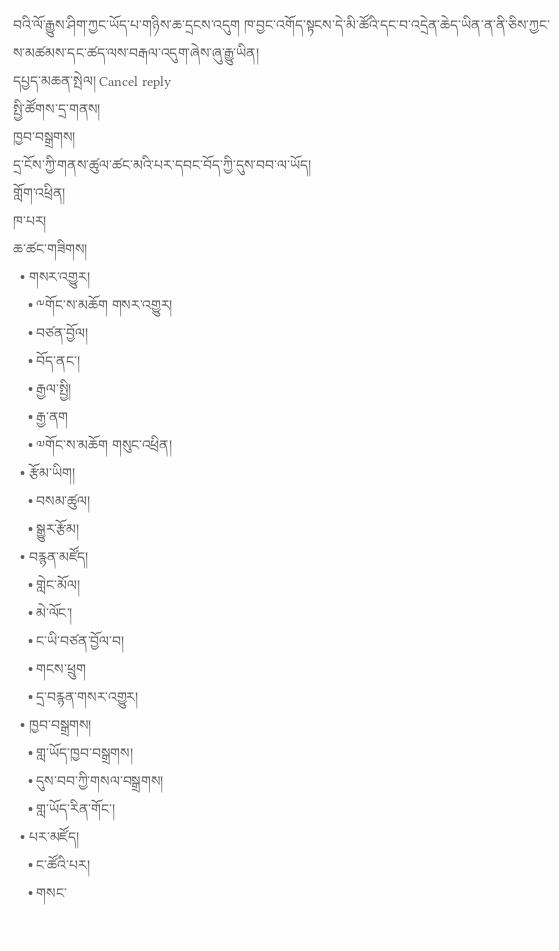བའི་ལོ་རྒྱུས་ཤིག་ཀྱང་ཡོད་པ་གཉིས་ཆ་དྲངས་འདུག ཁ་བྱང་འགོད་སྟངས་དེ་མི་ཚོའི་དང་བ་འདྲེན་ཆེད་ཡིན་ན་ནི་ཅིས་ཀྱང་ས་མཚམས་དང་ཚད་ལས་བརྒལ་འདུག་ཞེས་ཞུ་རྒྱུ་ཡིན།
དཔྱད་མཆན་སྤེལ། Cancel reply
སྤྱི་ཚོགས་དྲ་གནས།
ཁྱབ་བསྒྲགས།
དྲ་ངོས་ཀྱི་གནས་ཚུལ་ཚང་མའི་པར་དབང་བོད་ཀྱི་དུས་བབ་ལ་ཡོད།
གློག་འཕྲིན།
ཁ་པར།
ཆ་ཚང་གཟིགས།
  • གསར་འགྱུར།
    • ༸གོང་ས་མཆོག གསར་འགྱུར།
    • བཙན་བྱོལ།
    • བོད་ནང་།
    • རྒྱལ་སྤྱི།
    • རྒྱ་ནག
    • ༧གོང་ས་མཆོག གསུང་འཕྲིན།
  • རྩོམ་ཡིག།
    • བསམ་ཚུལ།
    • སྒྱུར་རྩོམ།
  • བརྙན་མཛོད།
    • གླེང་མོལ།
    • མེ་ལོང་།
    • ང་ཡི་བཙན་བྱོལ་བ།
    • གངས་ཕྲུག
    • དྲ་བརྙན་གསར་འགྱུར།
  • ཁྱབ་བསྒྲགས།
    • གླ་ཡོད་ཁྱབ་བསྒྲགས།
    • དུས་བབ་ཀྱི་གསལ་བསྒྲགས།
    • གླ་ཡོད་རིན་གོང་།
  • པར་མཛོད།
    • ང་ཚོའི་པར།
    • གསང་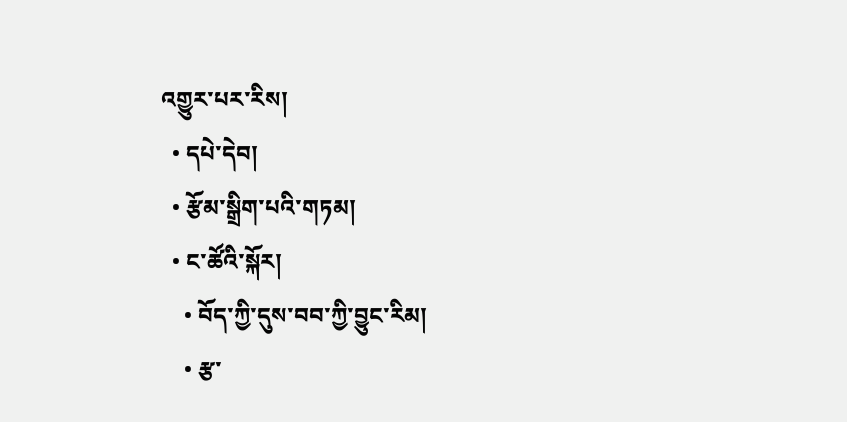འགྱུར་པར་རིས།
  • དཔེ་དེབ།
  • རྩོམ་སྒྲིག་པའི་གཏམ།
  • ང་ཚོའི་སྐོར།
    • བོད་ཀྱི་དུས་བབ་ཀྱི་བྱུང་རིམ།
    • རྩ་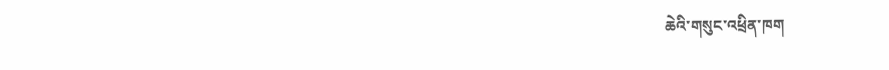ཆེའི་གསུང་འཕྲིན་ཁག